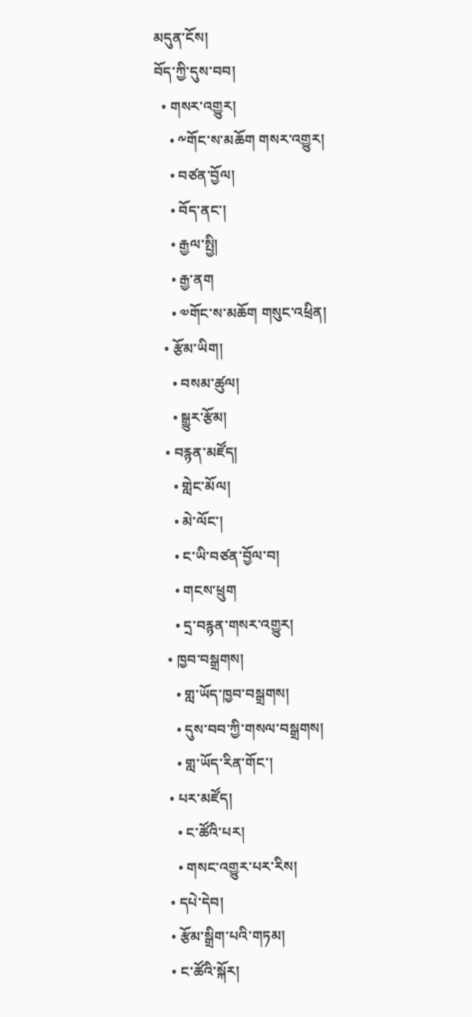མདུན་ངོས།
བོད་ཀྱི་དུས་བབ།
  • གསར་འགྱུར།
    • ༸གོང་ས་མཆོག གསར་འགྱུར།
    • བཙན་བྱོལ།
    • བོད་ནང་།
    • རྒྱལ་སྤྱི།
    • རྒྱ་ནག
    • ༧གོང་ས་མཆོག གསུང་འཕྲིན།
  • རྩོམ་ཡིག།
    • བསམ་ཚུལ།
    • སྒྱུར་རྩོམ།
  • བརྙན་མཛོད།
    • གླེང་མོལ།
    • མེ་ལོང་།
    • ང་ཡི་བཙན་བྱོལ་བ།
    • གངས་ཕྲུག
    • དྲ་བརྙན་གསར་འགྱུར།
  • ཁྱབ་བསྒྲགས།
    • གླ་ཡོད་ཁྱབ་བསྒྲགས།
    • དུས་བབ་ཀྱི་གསལ་བསྒྲགས།
    • གླ་ཡོད་རིན་གོང་།
  • པར་མཛོད།
    • ང་ཚོའི་པར།
    • གསང་འགྱུར་པར་རིས།
  • དཔེ་དེབ།
  • རྩོམ་སྒྲིག་པའི་གཏམ།
  • ང་ཚོའི་སྐོར།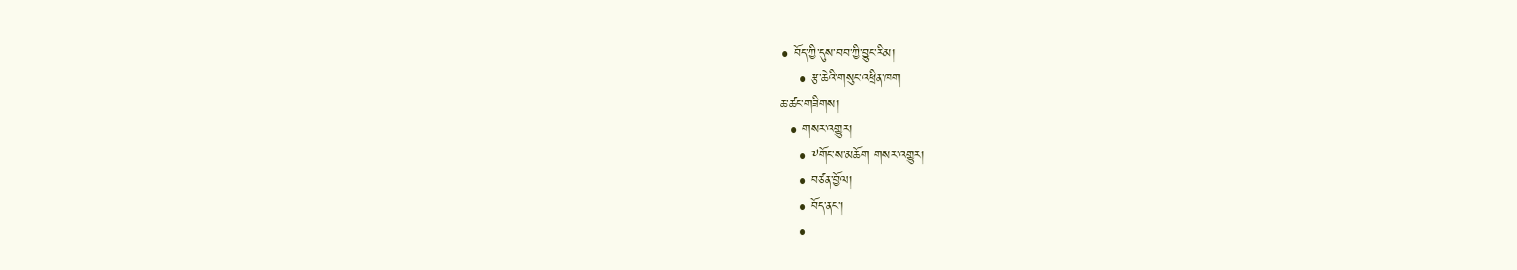• བོད་ཀྱི་དུས་བབ་ཀྱི་བྱུང་རིམ།
    • རྩ་ཆེའི་གསུང་འཕྲིན་ཁག
ཆ་ཚང་གཟིགས།
  • གསར་འགྱུར།
    • ༸གོང་ས་མཆོག གསར་འགྱུར།
    • བཙན་བྱོལ།
    • བོད་ནང་།
    •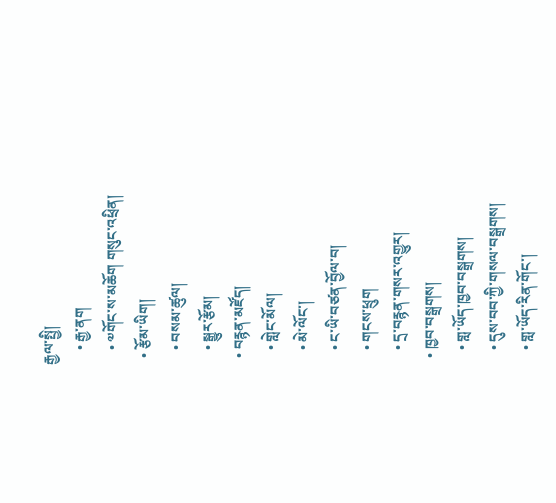རྒྱལ་སྤྱི།
    • རྒྱ་ནག
    • ༧གོང་ས་མཆོག གསུང་འཕྲིན།
  • རྩོམ་ཡིག།
    • བསམ་ཚུལ།
    • སྒྱུར་རྩོམ།
  • བརྙན་མཛོད།
    • གླེང་མོལ།
    • མེ་ལོང་།
    • ང་ཡི་བཙན་བྱོལ་བ།
    • གངས་ཕྲུག
    • དྲ་བརྙན་གསར་འགྱུར།
  • ཁྱབ་བསྒྲགས།
    • གླ་ཡོད་ཁྱབ་བསྒྲགས།
    • དུས་བབ་ཀྱི་གསལ་བསྒྲགས།
    • གླ་ཡོད་རིན་གོང་།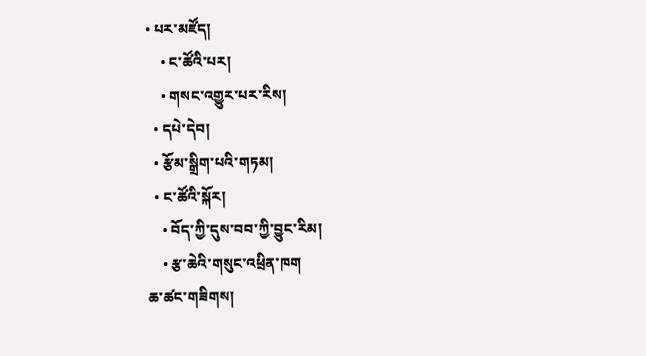• པར་མཛོད།
    • ང་ཚོའི་པར།
    • གསང་འགྱུར་པར་རིས།
  • དཔེ་དེབ།
  • རྩོམ་སྒྲིག་པའི་གཏམ།
  • ང་ཚོའི་སྐོར།
    • བོད་ཀྱི་དུས་བབ་ཀྱི་བྱུང་རིམ།
    • རྩ་ཆེའི་གསུང་འཕྲིན་ཁག
ཆ་ཚང་གཟིགས།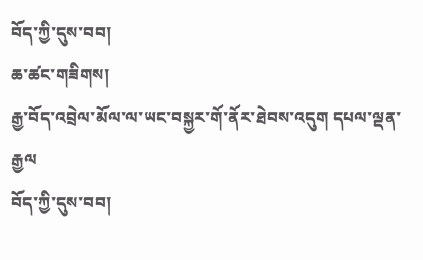བོད་ཀྱི་དུས་བབ།
ཆ་ཚང་གཟིགས།
རྒྱ་བོད་འབྲེལ་མོལ་ལ་ཡང་བསྐྱར་གོ་ནོར་ཐེབས་འདུག དཔལ་ལྡན་རྒྱལ
བོད་ཀྱི་དུས་བབ།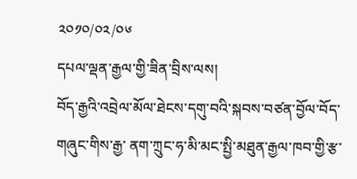༢༠༡༠/༠༢/༠༦
དཔལ་ལྡན་རྒྱལ་གྱི་ཟིན་བྲིས་ལས།
བོད་རྒྱའི་འབྲེལ་མོལ་ཐེངས་དགུ་བའི་སྐབས་བཙན་བྱོལ་བོད་གཞུང་གིས་རྒྱ་ ནག་ཀྲུང་ཧ་མི་མང་སྤྱི་མཐུན་རྒྱལ་ཁབ་གྱི་རྩ་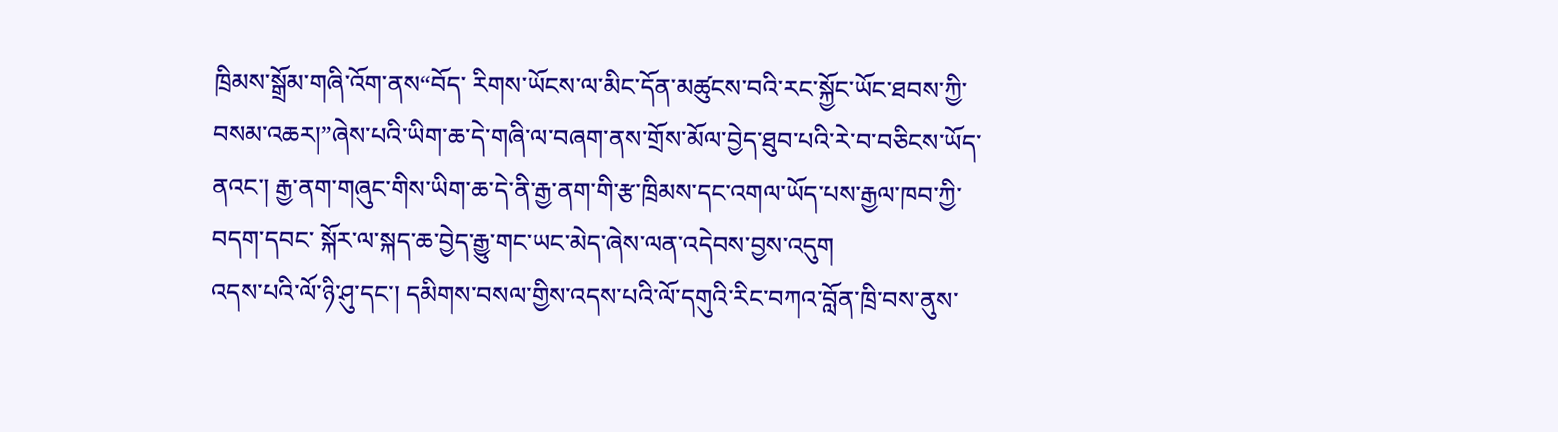ཁྲིམས་སྒྲོམ་གཞི་འོག་ནས“བོད་ རིགས་ཡོངས་ལ་མིང་དོན་མཚུངས་བའི་རང་སྐྱོང་ཡོང་ཐབས་ཀྱི་བསམ་འཆར།”ཞེས་པའི་ཡིག་ཆ་དེ་གཞི་ལ་བཞག་ནས་གྲོས་མོལ་བྱེད་ཐུབ་པའི་རེ་བ་བཅིངས་ཡོད་ནའང་། རྒྱ་ནག་གཞུང་གིས་ཡིག་ཆ་དེ་ནི་རྒྱ་ནག་གི་རྩ་ཁྲིམས་དང་འགལ་ཡོད་པས་རྒྱལ་ཁབ་ཀྱི་བདག་དབང་ སྐོར་ལ་སྐད་ཆ་བྱེད་རྒྱུ་གང་ཡང་མེད་ཞེས་ལན་འདེབས་བྱས་འདུག
འདས་པའི་ལོ་ཉི་ཤུ་དང་། དམིགས་བསལ་གྱིས་འདས་པའི་ལོ་དགུའི་རིང་བཀའ་བློན་ཁྲི་བས་ནུས་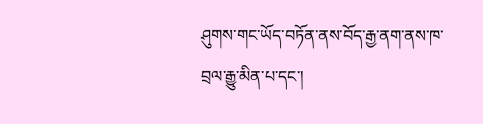ཤུགས་གང་ཡོད་བཏོན་ནས་བོད་རྒྱ་ནག་ནས་ཁ་བྲལ་རྒྱུ་མིན་པ་དང་།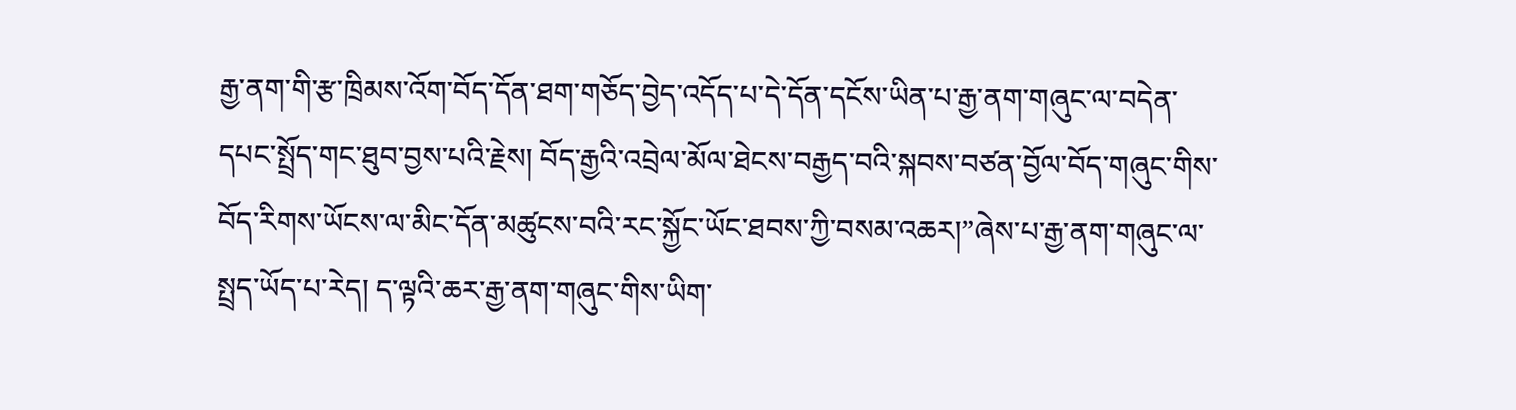རྒྱ་ནག་གི་རྩ་ཁྲིམས་འོག་བོད་དོན་ཐག་གཅོད་བྱེད་འདོད་པ་དེ་དོན་དངོས་ཡིན་པ་རྒྱ་ནག་གཞུང་ལ་བདེན་དཔང་སྤྲོད་གང་ཐུབ་བྱས་པའི་རྗེས། བོད་རྒྱའི་འབྲེལ་མོལ་ཐེངས་བརྒྱད་བའི་སྐབས་བཙན་བྱོལ་བོད་གཞུང་གིས་བོད་རིགས་ཡོངས་ལ་མིང་དོན་མཚུངས་བའི་རང་སྐྱོང་ཡོང་ཐབས་ཀྱི་བསམ་འཆར།”ཞེས་པ་རྒྱ་ནག་གཞུང་ལ་སྤྲད་ཡོད་པ་རེད། ད་ལྟའི་ཆར་རྒྱ་ནག་གཞུང་གིས་ཡིག་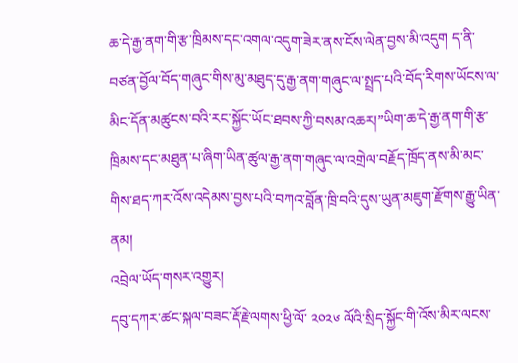ཆ་དེ་རྒྱ་ནག་གི་རྩ་ཁྲིམས་དང་འགལ་འདུག་ཟེར་ནས་ངོས་ལེན་བྱས་མི་འདུག ད་ནི་བཙན་བྱོལ་བོད་གཞུང་གིས་མུ་མཐུད་དུ་རྒྱ་ནག་གཞུང་ལ་སྤྲད་པའི་བོད་རིགས་ཡོངས་ལ་མིང་དོན་མཚུངས་བའི་རང་སྐྱོང་ཡོང་ཐབས་ཀྱི་བསམ་འཆར།”ཡིག་ཆ་དེ་རྒྱ་ནག་གི་རྩ་ཁྲིམས་དང་མཐུན་པ་ཞིག་ཡིན་ཚུལ་རྒྱ་ནག་གཞུང་ལ་འགྲེལ་བརྗོད་ཁྲོད་ནས་མི་མང་གིས་ཐད་ཀར་འོས་འདེམས་བྱས་པའི་བཀའ་བློན་ཁྲི་བའི་དུས་ཡུན་མཇུག་རྫོགས་རྒྱུ་ཡིན་ནམ།
འབྲེལ་ཡོད་གསར་འགྱུར།
དབུ་དཀར་ཚང་སྐལ་བཟང་རྡོ་རྗེ་ལགས་ཕྱི་ལོ་ ༢༠༢༦ ལོའི་སྲིད་སྐྱོང་གི་འོས་མིར་ལངས་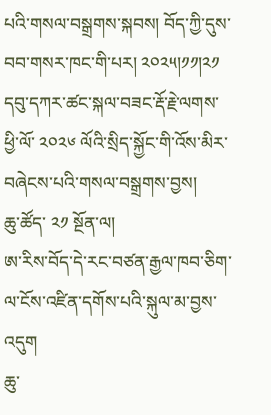པའི་གསལ་བསྒྲགས་སྐབས། བོད་ཀྱི་དུས་བབ་གསར་ཁང་གི་པར། ༢༠༢༥།༡༡།༢༡
དབུ་དཀར་ཚང་སྐལ་བཟང་རྡོ་རྗེ་ལགས་ཕྱི་ལོ་ ༢༠༢༦ ལོའི་སྲིད་སྐྱོང་གི་འོས་མིར་བཞེངས་པའི་གསལ་བསྒྲགས་བྱས།
ཆུ་ཚོད་ ༢༡ སྔོན་ལ།
ཨ་རིས་བོད་དེ་རང་བཙན་རྒྱལ་ཁབ་ཅིག་ལ་ངོས་འཛིན་དགོས་པའི་སྐུལ་མ་བྱས་འདུག
ཆུ་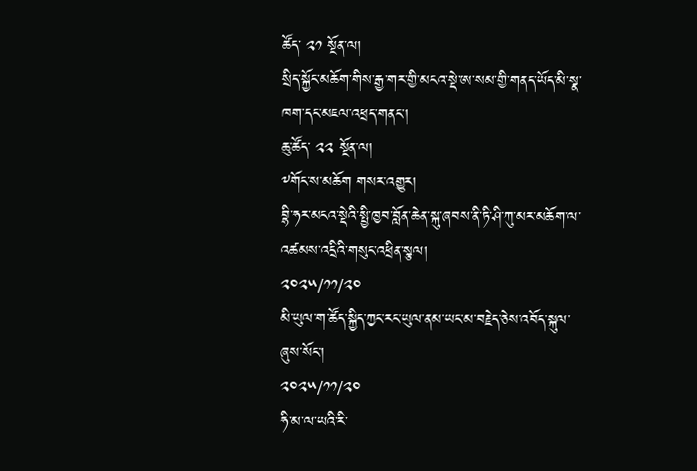ཚོད་ ༢༡ སྔོན་ལ།
སྲིད་སྐྱོང་མཆོག་གིས་རྒྱ་གར་གྱི་མངའ་སྡེ་ཨ་སམ་གྱི་གནད་ཡོད་མི་སྣ་ཁག་དང་མཇལ་འཕྲད་གནང་།
ཆུ་ཚོད་ ༢༢ སྔོན་ལ།
༸གོང་ས་མཆོག གསར་འགྱུར།
བྷི་ཧར་མངའ་སྡེའི་སྤྱི་ཁྱབ་བློན་ཆེན་སྐུ་ཞབས་ནི་ཏི་ཤི་ཀུ་མར་མཆོག་ལ་འཚམས་འདྲིའི་གསུང་འཕྲིན་སྩལ།
༢༠༢༥/༡༡/༢༠
མི་ཡུལ་ག་ཚོད་སྐྱིད་ཀྱང་རང་ཡུལ་ནམ་ཡང་མ་བརྗེད་ཅེས་འབོད་སྐུལ་ཞུས་སོང་།
༢༠༢༥/༡༡/༢༠
ཧི་མ་ལ་ཡའི་རི་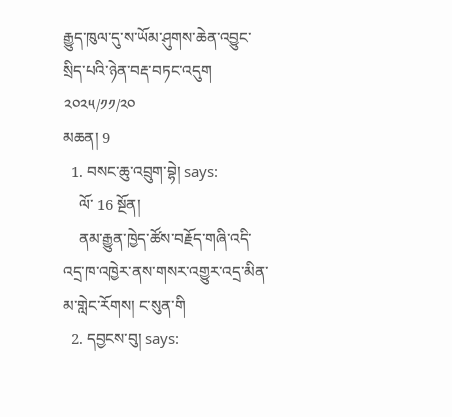རྒྱུད་ཁུལ་དུ་ས་ཡོམ་ཤུགས་ཆེན་འབྱུང་སྲིད་པའི་ཉེན་བརྡ་བཏང་འདུག
༢༠༢༥/༡༡/༢༠
མཆན། 9
  1. བསང་ཆུ་འབྲུག་བྷེ། says:
    ལོ་ 16 སྔོན།
    ནམ་རྒྱུན་ཁྱེད་ཚོས་བརྗོད་གཞི་འདི་འདྲ་ཁ་འཁྱེར་ནས་གསར་འགྱུར་འདྲ་མིན་མ་གླེང་རོགས། ང་སུན་གི
  2. དབྱངས་བུ། says: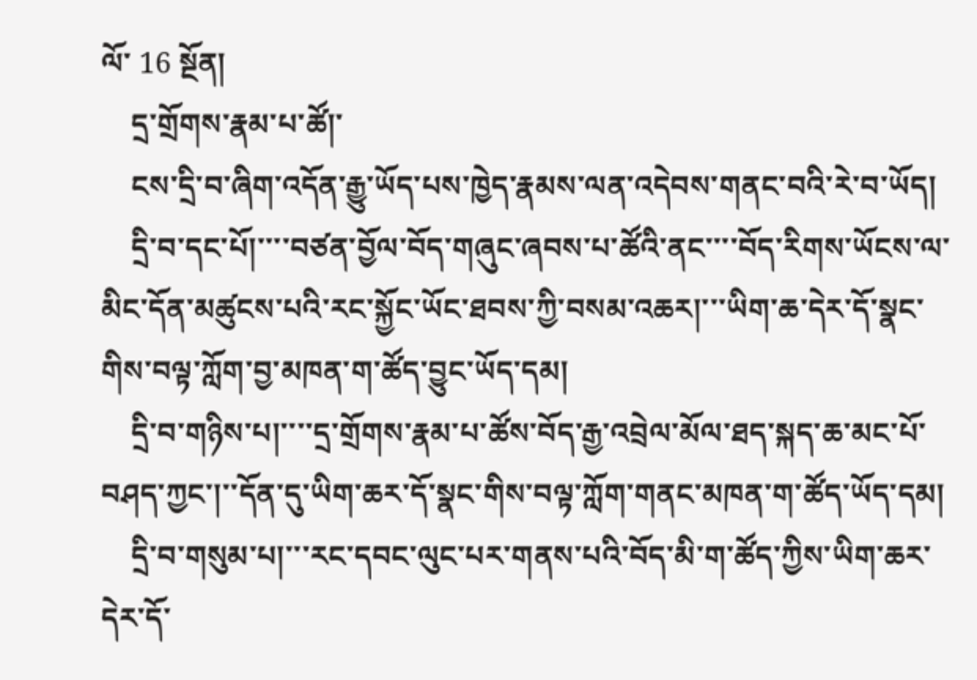ལོ་ 16 སྔོན།
    དྲ་གྲོགས་རྣམ་པ་ཚོ།་
    ངས་དྲི་བ་ཞིག་འདོན་རྒྱུ་ཡོད་པས་ཁྱེད་རྣམས་ལན་འདེབས་གནང་བའི་རེ་བ་ཡོད།
    དྲི་བ་དང་པོ།་་་་བཙན་བྱོལ་བོད་གཞུང་ཞབས་པ་ཚོའི་ནང་་་་བོད་རིགས་ཡོངས་ལ་མིང་དོན་མཚུངས་པའི་རང་སྐྱོང་ཡོང་ཐབས་ཀྱི་བསམ་འཆར།་་་ཡིག་ཆ་དེར་དོ་སྣང་གིས་བལྟ་ཀློག་བྱ་མཁན་ག་ཚོད་བྱུང་ཡོད་དམ།
    དྲི་བ་གཉིས་པ།་་་་དྲ་གྲོགས་རྣམ་པ་ཚོས་བོད་རྒྱ་འབྲེལ་མོལ་ཐད་སྐད་ཆ་མང་པོ་བཤད་ཀྱང་།་་དོན་དུ་ཡིག་ཆར་དོ་སྣང་གིས་བལྟ་ཀློག་གནང་མཁན་ག་ཚོད་ཡོད་དམ།
    དྲི་བ་གསུམ་པ།་་་རང་དབང་ལུང་པར་གནས་པའི་བོད་མི་ག་ཚོད་ཀྱིས་ཡིག་ཆར་དེར་དོ་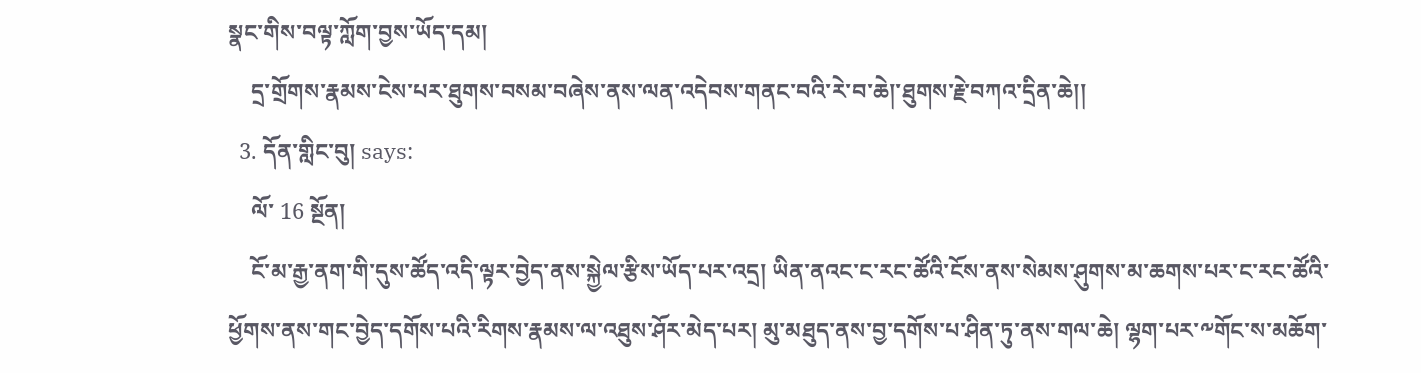སྣང་གིས་བལྟ་ཀློག་བྱས་ཡོད་དམ།
    དྲ་གྲོགས་རྣམས་ངེས་པར་ཐུགས་བསམ་བཞེས་ནས་ལན་འདེབས་གནང་བའི་རེ་བ་ཆེ།་ཐུགས་རྗེ་བཀའ་དྲིན་ཆེ།།
  3. དོན་གླིང་བུ། says:
    ལོ་ 16 སྔོན།
    ངོ་མ་རྒྱ་ནག་གི་དུས་ཚོད་འདི་ལྟར་བྱེད་ནས་སྐྱེལ་རྩིས་ཡོད་པར་འདྲ། ཡིན་ནའང་ང་རང་ཚོའི་ངོས་ནས་སེམས་ཤུགས་མ་ཆགས་པར་ང་རང་ཚོའི་ཕྱོགས་ནས་གང་བྱེད་དགོས་པའི་རིགས་རྣམས་ལ་འཐུས་ཤོར་མེད་པར། མུ་མཐུད་ནས་བྱ་དགོས་པ་ཤིན་ཏུ་ནས་གལ་ཆེ། ལྷག་པར་༸གོང་ས་མཆོག་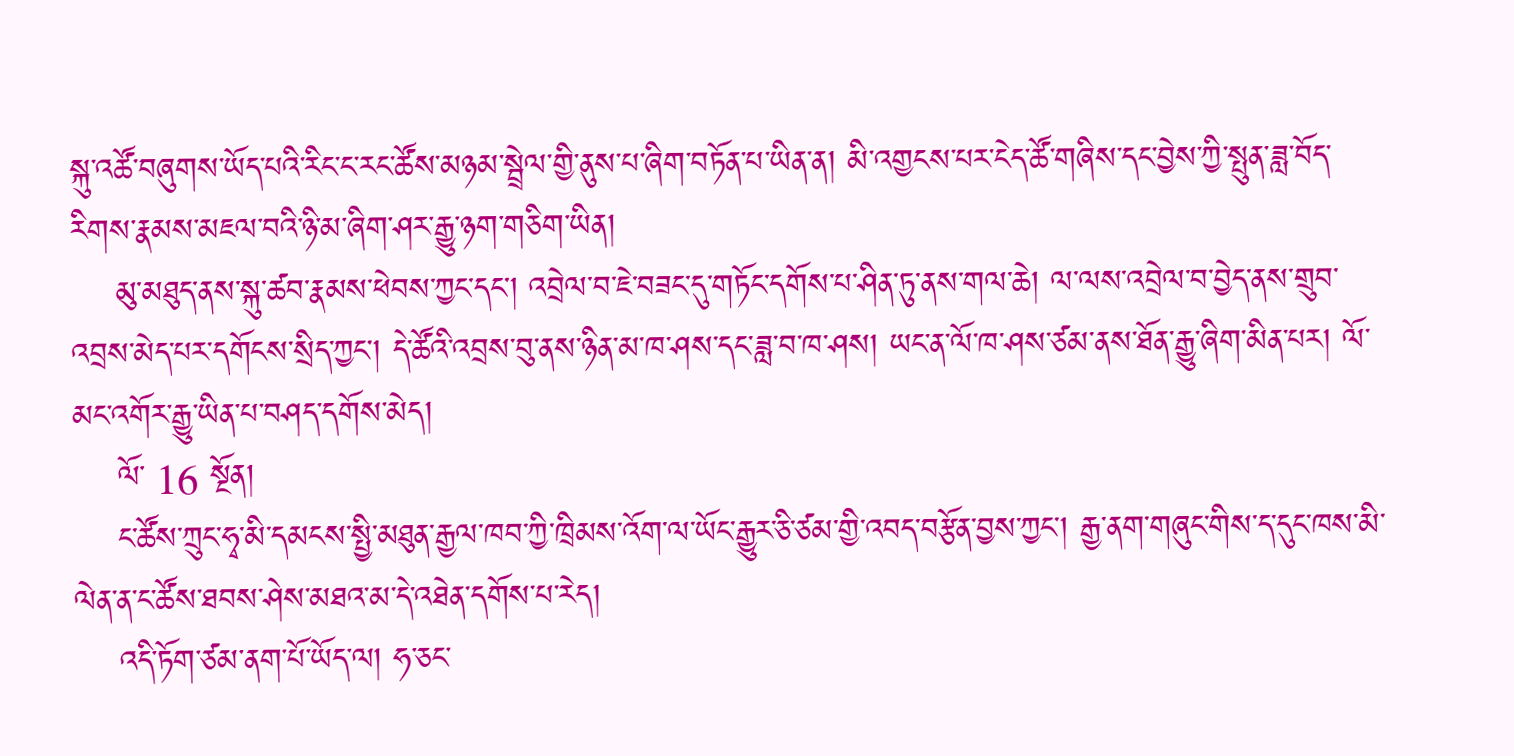སྐུ་འཚོ་བཞུགས་ཡོད་པའི་རིང་ང་རང་ཚོས་མཉམ་སྦྲེལ་གྱི་ནུས་པ་ཞིག་བཏོན་པ་ཡིན་ན། མི་འགྱངས་པར་ངེད་ཚོ་གཞིས་དང་བྱེས་ཀྱི་སྤུན་ཟླ་བོད་རིགས་རྣམས་མཇལ་བའི་ཉི་མ་ཞིག་ཤར་རྒྱུ་ཉག་གཅིག་ཡིན།
    མུ་མཐུད་ནས་སྐུ་ཚབ་རྣམས་ཕེབས་ཀྱང་དང། འབྲེལ་བ་ཇེ་བཟང་དུ་གཏོང་དགོས་པ་ཤིན་ཏུ་ནས་གལ་ཆེ། ལ་ལས་འབྲེལ་བ་བྱེད་ནས་གྲུབ་འབྲས་མེད་པར་དགོངས་སྲིད་ཀྱང། དེ་ཚོའི་འབྲས་བུ་ནས་ཉིན་མ་ཁ་ཤས་དང་ཟླ་བ་ཁ་ཤས། ཡང་ན་ལོ་ཁ་ཤས་ཙམ་ནས་ཐོན་རྒྱུ་ཞིག་མིན་པར། ལོ་མང་འགོར་རྒྱུ་ཡིན་པ་བཤད་དགོས་མེད།
    ལོ་ 16 སྔོན།
    ང་ཚོས་ཀྲུང་ཧྭ་མི་དམངས་སྤྱི་མཐུན་རྒྱལ་ཁབ་ཀྱི་ཁྲིམས་འོག་ལ་ཡོང་རྒྱུར་ཅི་ཙམ་གྱི་འབད་བརྩོན་བྱས་ཀྱང་། རྒྱ་ནག་གཞུང་གིས་ད་དུང་ཁས་མི་ལེན་ན་ང་ཚོས་ཐབས་ཤེས་མཐའ་མ་དེ་འཐེན་དགོས་པ་རེད།
    འདི་ཏོག་ཙམ་ནག་པོ་ཡོད་ལ། ཧ་ཅང་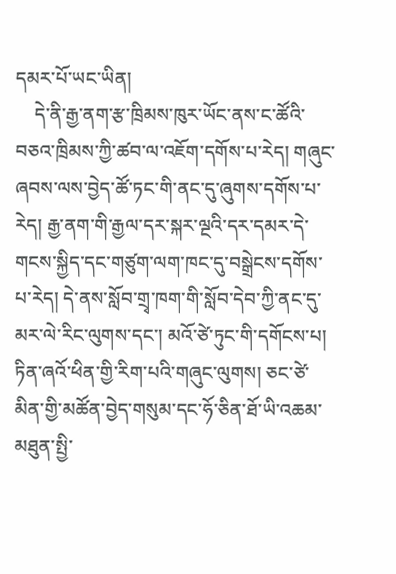དམར་པོ་ཡང་ཡིན།
    དེ་ནི་རྒྱ་ནག་རྩ་ཁྲིམས་ཁུར་ཡོང་ནས་ང་ཚོའི་བཅའ་ཁྲིམས་ཀྱི་ཚབ་ལ་འཇོག་དགོས་པ་རེད། གཞུང་ཞབས་ལས་བྱེད་ཚོ་ཏང་གི་ནང་དུ་ཞུགས་དགོས་པ་རེད། རྒྱ་ནག་གི་རྒྱལ་དར་སྐར་ལྔའི་དར་དམར་དེ་གངས་སྐྱིད་དང་གཙུག་ལག་ཁང་དུ་བསྒྲེངས་དགོས་པ་རེད། དེ་ནས་སློབ་གྲྭ་ཁག་གི་སློབ་དེབ་ཀྱི་ནང་དུ་མར་ལེ་རིང་ལུགས་དང་། མའོ་ཙེ་ཏུང་གི་དགོངས་པ། ཏིན་ཞའོ་ཕིན་གྱི་རིག་པའི་གཞུང་ལུགས། ཅང་ཙེ་མིན་གྱི་མཚོན་བྱེད་གསུམ་དང་ཧོ་ཅིན་ཐོ་ཡི་འཆམ་མཐུན་སྤྱི་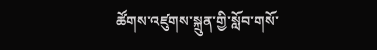ཚོགས་འཛུགས་སྐྲུན་གྱི་སློབ་གསོ་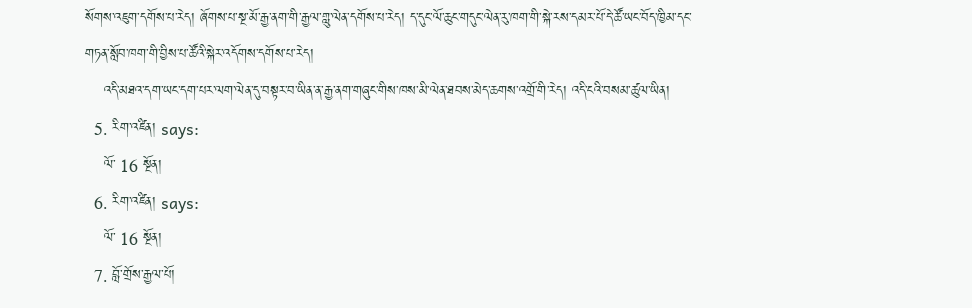སོགས་འཇུག་དགོས་པ་རེད། ཞོགས་པ་སྔ་མོ་རྒྱ་ནག་གི་རྒྱལ་གླུ་ལེན་དགོས་པ་རེད། ད་དུང་ལོ་ཆུང་གདུང་ལེན་རུ་ཁག་གི་སྐེ་རས་དམར་པོ་དེ་ཚོ་ཡང་བོད་ཁྱིམ་དང་གཏན་སློབ་ཁག་གི་བྱིས་པ་ཚོའི་སྐེར་འདོགས་དགོས་པ་རེད།
    འདི་མཐའ་དག་ཡང་དག་པར་ལག་ལེན་དུ་བསྟར་བ་ཡིན་ན་རྒྱ་ནག་གཞུང་གིས་ཁས་མི་ལེན་ཐབས་མེད་ཆགས་འགྲོ་གི་རེད། འདི་ངའི་བསམ་ཚུལ་ཡིན།
  5. རིག་འཛིན། says:
    ལོ་ 16 སྔོན།
  6. རིག་འཛིན། says:
    ལོ་ 16 སྔོན།
  7. བློ་གྲོས་རྒྱལ་པོ།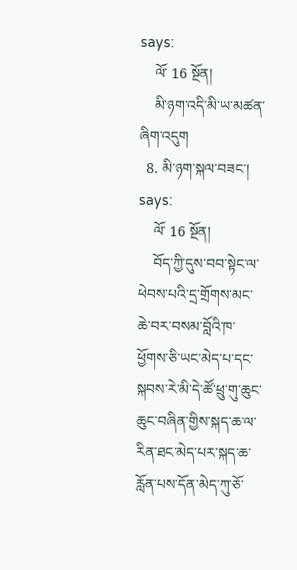says:
    ལོ་ 16 སྔོན།
    མི་ཉག་འདི་མི་ཡ་མཚན་ཞིག་འདུག
  8. མི་ཉག་སྐལ་བཟང་། says:
    ལོ་ 16 སྔོན།
    བོད་ཀྱི་དུས་བབ་སྟེང་ལ་ཕེབས་པའི་དྲ་གྲོགས་མང་ཆེ་བར་བསམ་བློའི་ཁ་ཕྱོགས་ཅི་ཡང་མེད་པ་དང་སྐབས་རེ་མི་དེ་ཚོ་ཕྲུ་གུ་ཆུང་ཆུང་བཞིན་གྱིས་སྐད་ཆ་ལ་རིན་ཐང་མེད་པར་སྐད་ཆ་རློན་པས་དོན་མེད་ཀུ་ཅོ་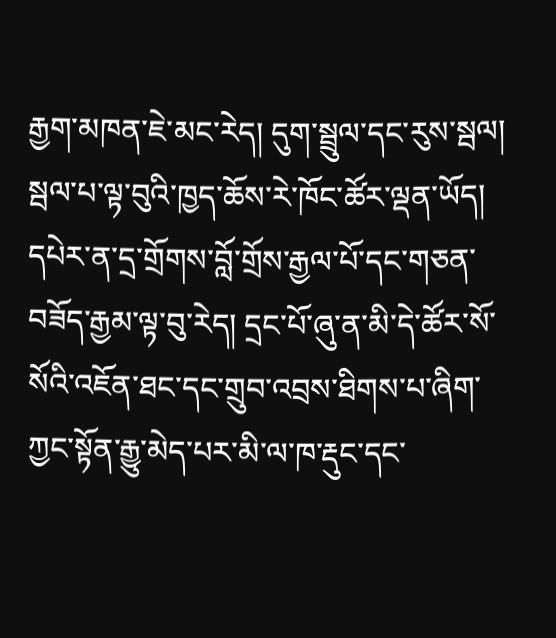རྒྱག་མཁན་ཇེ་མང་རེད། དུག་སྦྲུལ་དང་རུས་སྦལ། སྦལ་པ་ལྟ་བུའི་ཁྱད་ཆོས་རེ་ཁོང་ཚོར་ལྡན་ཡོད། དཔེར་ན་དྲ་གྲོགས་བློ་གྲོས་རྒྱལ་པོ་དང་གཅན་བཟོད་རྒྱམ་ལྟ་བུ་རེད། དྲང་པོ་ཞུ་ན་མི་དེ་ཚོར་སོ་སོའི་འཇོན་ཐང་དང་གྲུབ་འབྲས་ཐིགས་པ་ཞིག་ཀྱང་སྟོན་རྒྱུ་མེད་པར་མི་ལ་ཁ་རྡུང་དང་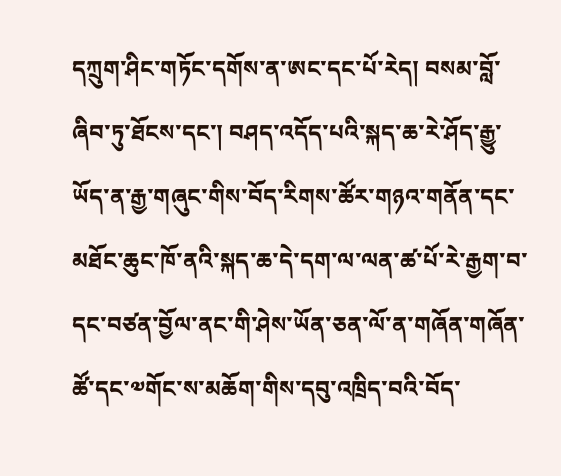དཀྲུག་ཤིང་གཏོང་དགོས་ན་ཨང་དང་པོ་རེད། བསམ་བློ་ཞིབ་ཏུ་ཐོངས་དང་། བཤད་འདོད་པའི་སྐད་ཆ་རེ་ཤོད་རྒྱུ་ཡོད་ན་རྒྱ་གཞུང་གིས་བོད་རིགས་ཚོར་གཉའ་གནོན་དང་མཐོང་ཆུང་ཁོ་ནའི་སྐད་ཆ་དེ་དག་ལ་ལན་ཚ་པོ་རེ་རྒྱག་བ་དང་བཙན་བྱོལ་ནང་གི་ཤེས་ཡོན་ཅན་ལོ་ན་གཞོན་གཞོན་ཚོ་དང་༧གོང་ས་མཆོག་གིས་དབུ་འཁྲིད་བའི་བོད་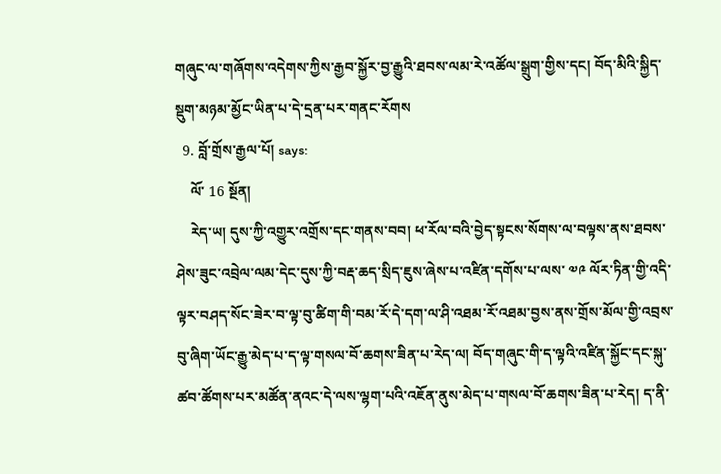གཞུང་ལ་གཞོགས་འདེགས་ཀྱིས་རྒྱབ་སྐྱོར་བྱ་རྒྱུའི་ཐབས་ལམ་རེ་འཚོལ་སྒྲུག་གྱིས་དང། བོད་མིའི་སྐྱིད་སྡུག་མཉམ་མྱོང་ཡིན་པ་དེ་དྲན་པར་གནང་རོགས
  9. བློ་གྲོས་རྒྱལ་པོ། says:
    ལོ་ 16 སྔོན།
    རེད་ཡ། དུས་ཀྱི་འགྱུར་འགྲོས་དང་གནས་བབ། ཕ་རོལ་བའི་བྱེད་སྟངས་སོགས་ལ་བལྟས་ནས་ཐབས་ཤེས་ཟུང་འབྲེལ་ལམ་དེང་དུས་ཀྱི་བརྡ་ཆད་སྲིད་ཇུས་ཞེས་པ་འཛིན་དགོས་པ་ལས་ ༧༩ ལོར་ཏིན་གྱི་འདི་ལྟར་བཤད་སོང་ཟེར་བ་ལྟ་བུ་ཚིག་གི་བམ་རོ་དེ་དག་ལ་ཤི་འཐམ་རོ་འཐམ་བྱས་ནས་གྲོས་མོལ་གྱི་འབྲས་བུ་ཞིག་ཡོང་རྒྱུ་མེད་པ་ད་ལྟ་གསལ་བོ་ཆགས་ཟིན་པ་རེད་ལ། བོད་གཞུང་གི་ད་ལྟའི་འཛིན་སྐྱོང་དང་སྐུ་ཚབ་ཚོགས་པར་མཚོན་ནའང་དེ་ལས་ལྷག་པའི་འཇོན་ནུས་མེད་པ་གསལ་བོ་ཆགས་ཟིན་པ་རེད། ད་ནི་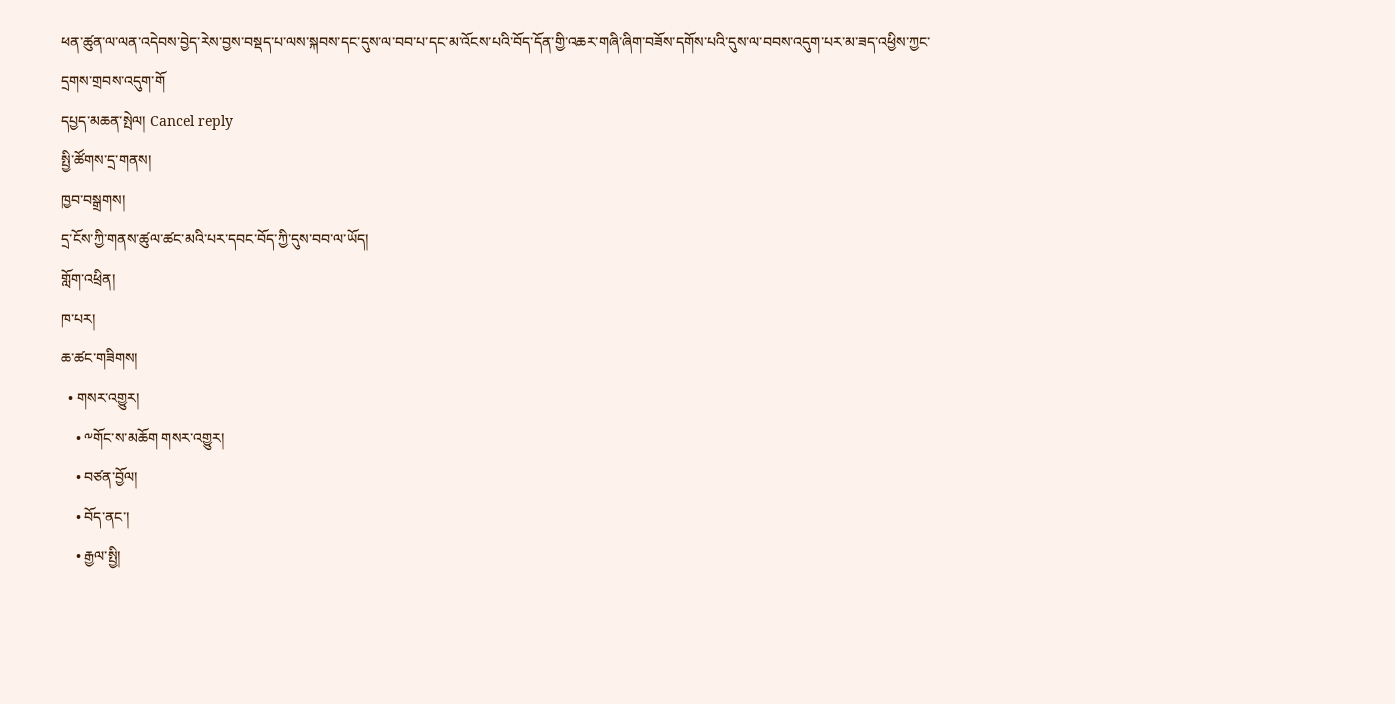ཕན་ཚུན་ལ་ལན་འདེབས་བྱེད་རེས་བྱས་བསྡད་པ་ལས་སྐབས་དང་དུས་ལ་བབ་པ་དང་མ་འོངས་པའི་བོད་དོན་གྱི་འཆར་གཞི་ཞིག་བཟོས་དགོས་པའི་དུས་ལ་བབས་འདུག་པར་མ་ཟད་འཕྱིས་ཀྱང་དྲགས་གྲབས་འདུག་གོ
དཔྱད་མཆན་སྤེལ། Cancel reply
སྤྱི་ཚོགས་དྲ་གནས།
ཁྱབ་བསྒྲགས།
དྲ་ངོས་ཀྱི་གནས་ཚུལ་ཚང་མའི་པར་དབང་བོད་ཀྱི་དུས་བབ་ལ་ཡོད།
གློག་འཕྲིན།
ཁ་པར།
ཆ་ཚང་གཟིགས།
  • གསར་འགྱུར།
    • ༸གོང་ས་མཆོག གསར་འགྱུར།
    • བཙན་བྱོལ།
    • བོད་ནང་།
    • རྒྱལ་སྤྱི།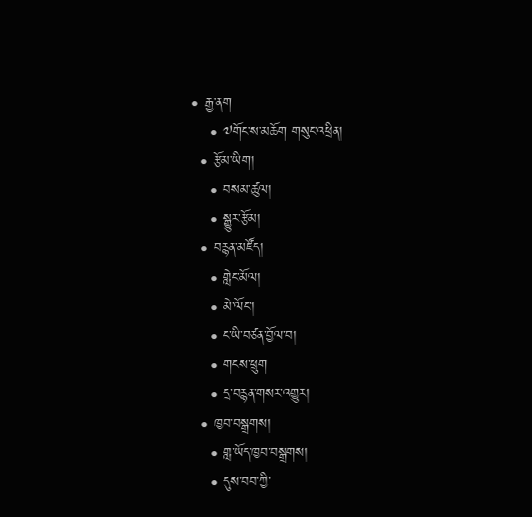• རྒྱ་ནག
    • ༧གོང་ས་མཆོག གསུང་འཕྲིན།
  • རྩོམ་ཡིག།
    • བསམ་ཚུལ།
    • སྒྱུར་རྩོམ།
  • བརྙན་མཛོད།
    • གླེང་མོལ།
    • མེ་ལོང་།
    • ང་ཡི་བཙན་བྱོལ་བ།
    • གངས་ཕྲུག
    • དྲ་བརྙན་གསར་འགྱུར།
  • ཁྱབ་བསྒྲགས།
    • གླ་ཡོད་ཁྱབ་བསྒྲགས།
    • དུས་བབ་ཀྱི་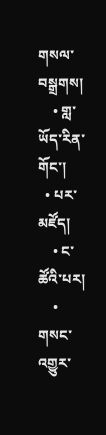གསལ་བསྒྲགས།
    • གླ་ཡོད་རིན་གོང་།
  • པར་མཛོད།
    • ང་ཚོའི་པར།
    • གསང་འགྱུར་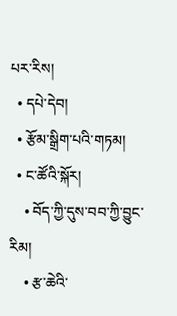པར་རིས།
  • དཔེ་དེབ།
  • རྩོམ་སྒྲིག་པའི་གཏམ།
  • ང་ཚོའི་སྐོར།
    • བོད་ཀྱི་དུས་བབ་ཀྱི་བྱུང་རིམ།
    • རྩ་ཆེའི་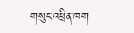གསུང་འཕྲིན་ཁག